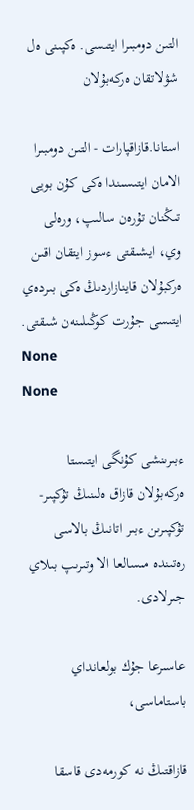التىن دومبىرا ايتىسى. ەكپىنى ەل شۋلاتقان ەركەبۇلان

استانا.قازاقپارات - التىن دومبىرا الامان ايتىسىندا ەكى كۇن بويى تىڭنان تۇرەن سالىپ، ورەلى وي، ايشىقتى ءسوز ايتقان اقىن ەركبۇلان قاينازاردىڭ ەكى بىردەي ايتىسى جۇرت كوڭىلىنەن شىقتى.
None
None

ءبىرىنشى كۇنگى ايتىستا ەركەبۇلان قازاق ەلىنىڭ تۇكپىر- تۇكپىرىن ءبىر اتانىڭ بالاسى رەتىندە مىسالعا الا وتىرىپ بىلاي جىرلادى.

عاسىرعا جۇك بولعانداي باستاماسى،

قازاقتىڭ نە كورمەدى قاسقا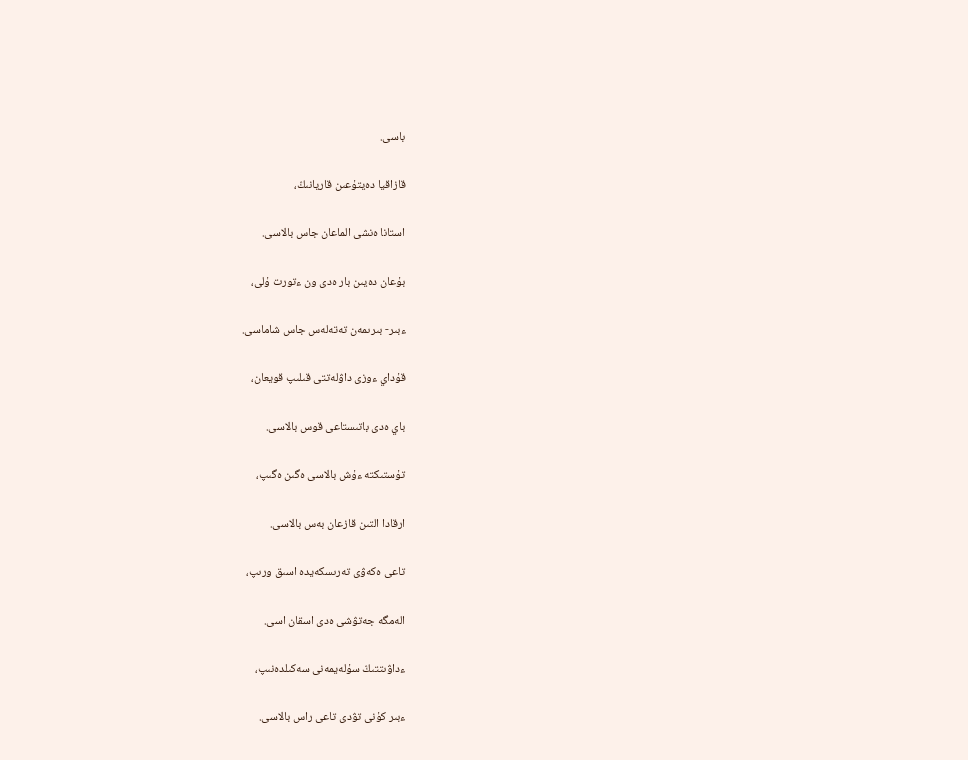باسى.

قازاقيا دەيتۇعىن قاريانىڭ،

استانا ەنشى الماعان جاس بالاسى.

بۇعان دەيىن بار ەدى ون ءتورت ۇلى،

ءبىر- بىرىمەن تەتەلەس جاس شاماسى.

قۇداي ءوزى داۋلەتتى قىلىپ قويعان،

باي ەدى باتىستاعى قوس بالاسى.

تۇستىكتە ءۇش بالاسى ەگىن ەگىپ،

ارقادا التىن قازعان بەس بالاسى.

تاعى ەكەۋى تەرىسكەيدە اسىق ورىپ،

الەمگە جەتۋشى ەدى اسقان اسى.

ءداۋىتتىڭ سۇلەيمەنى سەكىلدەنىپ،

ءبىر كۇنى تۋدى تاعى راس بالاسى.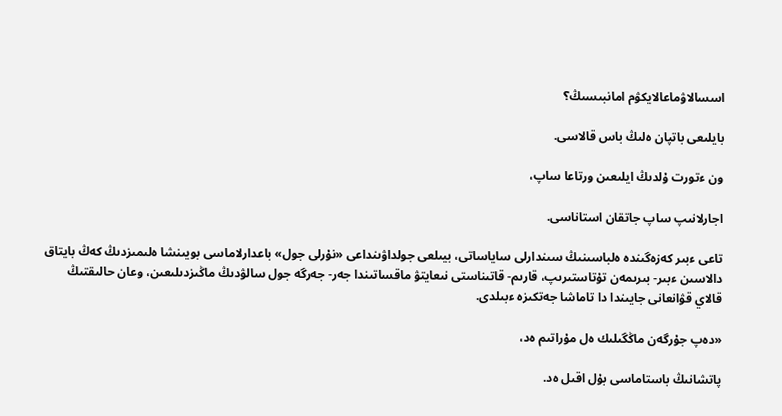اسسالاۋماعالايكۋم امانبىسىڭ؟

بايلىعى باتپان ەلىڭ باس قالاسى.

ون ءتورت ۇلدىڭ ايلىعىن ورتاعا ساپ،

اجارلانىپ ساپ جاتقان استاناسى.

تاعى ءبىر كەزەگىندە ەلباسىنىڭ سىندارلى ساياساتى، بيىلعى جولداۋىنداعى «نۇرلى جول» باعدارلاماسى بويىنشا ەلىمىزدىڭ كەڭ بايتاق دالاسىن ءبىر- بىرىمەن تۇتاستىرىپ، قارىم- قاتىناستى نىعايتۋ ماقساتىندا جەر- جەرگە جول سالۋدىڭ ماڭىزدىلىعىن، وعان حالىقتىڭ قالاي قۋانعانى جايىندا دا تاماشا جەتكىزە ءبىلدى.

«دەپ جۇرگەن ماڭگىلىك ەل مۇراتىم ەد،

پاتشانىڭ باستاماسى بۇل اقىل ەد.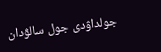جولداۋدى جول سالۋدان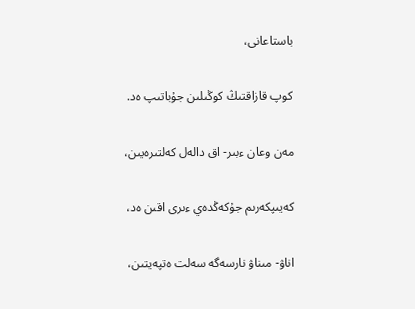باستاعانى،

كوپ قازاقتىڭ كوڭىلىن جۇباتىپ ەد.

مەن وعان ءبىر- اق دالەل كەلتىرەيىن،

كەيىپكەرىم جۇكەڭدەي ءىرى اقىن ەد،

اناۋ- مىناۋ نارسەگە سەلت ەتپەيتىن،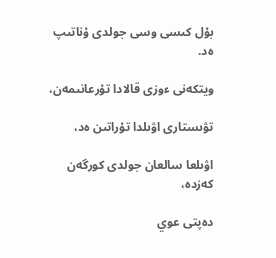بۇل كىسى وسى جولدى ۇناتىپ ەد.

ويتكەنى ءوزى قالادا تۇرعانىمەن،

تۋىستارى اۋىلدا تۇراتىن ەد،

اۋىلعا سالعان جولدى كورگەن كەزدە،

دەپتى عوي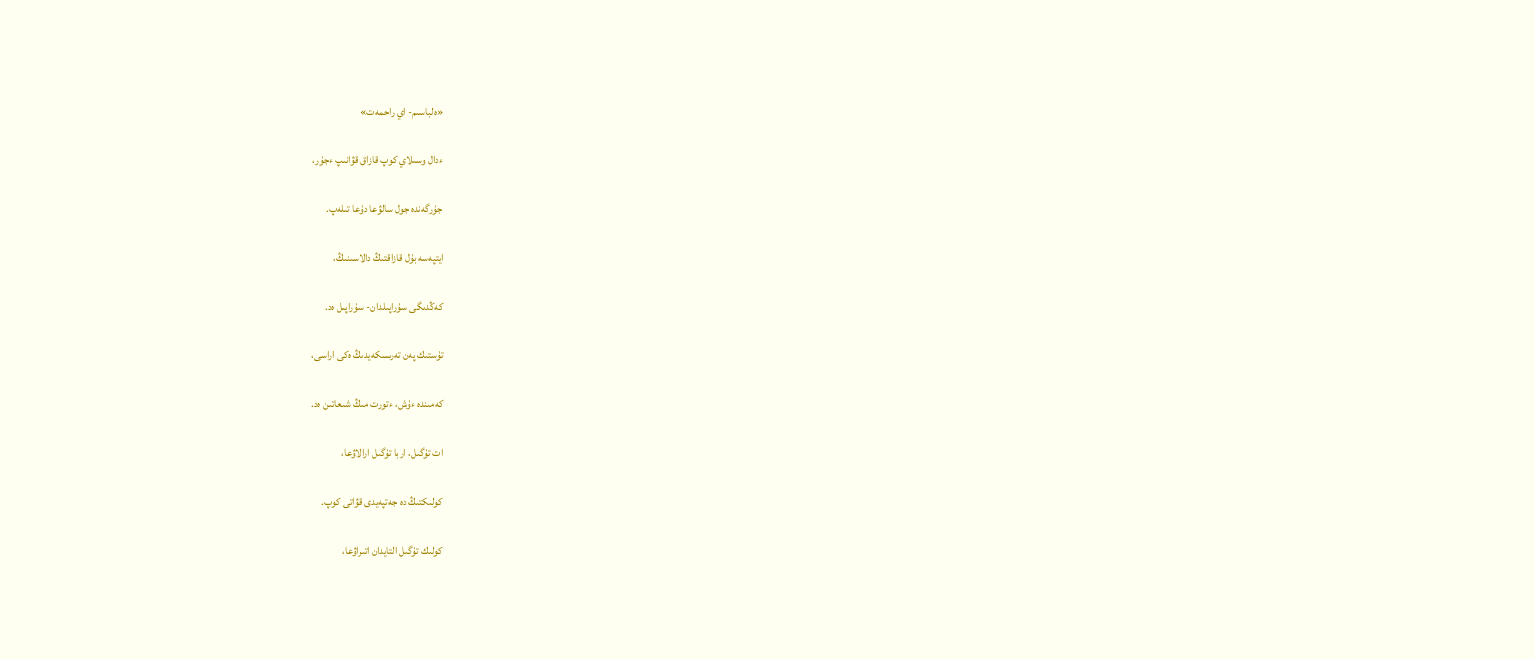«ەلباسىم- اي راحمەت»

ءدال وسىلاي كوپ قازاق قۋانىپ ءجۇر،

جۇرگەندە جول سالۋعا دۇعا تىلەپ.

ايتپەسە بۇل قازاقتىڭ دالاسىنىڭ،

كەڭدىگى سۇراپىلدان- سۇراپىل ەد.

تۇستىك پەن تەرىسكەيدىڭ ەكى اراسى،

كەمىندە ءۇش، ءتورت مىڭ شىعاتىن ەد.

ات تۇگىل، اربا تۇگىل ارالاۋعا،

كولىكتىڭ دە جەتپەيدى قۋاتى كوپ.

كولىك تۇگىل التايدان اتىراۋعا،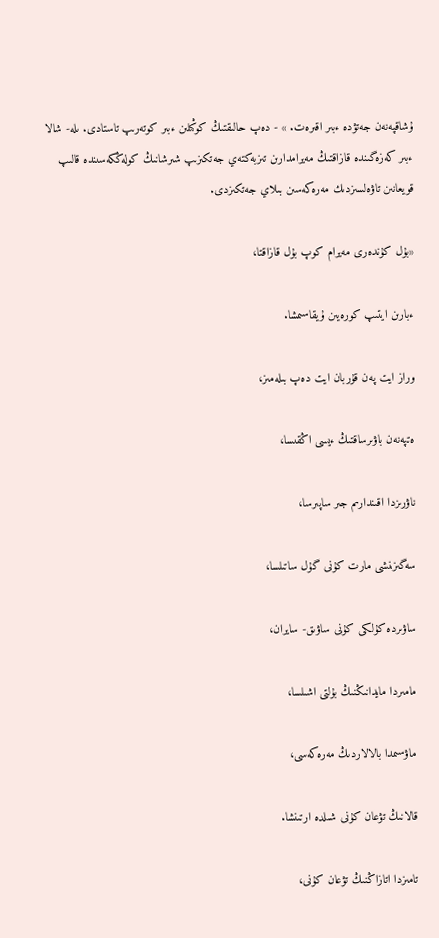ۇشاقپەنەن جەتۋدە ءبىر اقىرەت. » - دەپ حالىقتىڭ كوڭىلىن ءبىر كوتەرىپ تاستادى. ىلە- شالا ءبىر كەزەگىندە قازاقتىڭ مەيرامدارىن تىزبەكتەي جەتكىزىپ شىرشانىڭ كولەڭكەسىندە قالىپ قويعانىن تاۋەلسىزدىك مەرەكەسىن بىلاي جەتكىزدى.

«بۇل كۇندەرى مەيرام كوپ بۇل قازاقتا،

ءبارىن ايتىپ كورەيىن ۇيقاسىمشا.

وراز ايت پەن قۇربان ايت دەپ بىلەمىز،

ەتپەنەن باۋىرساقتىڭ ءيسى اڭقىسا،

ناۋرىزدا اقىندارىم جىر ساپىرسا،

سەگىزىنشى مارت كۇنى گۇل ساتىلسا،

ساۋىردە كۇلكى كۇنى ساۋىق- سايران،

مامىردا مايدانىڭنىڭ بۇلتى اشىلسا،

ماۋسىمدا بالالاردىڭ مەرەكەسى،

قالانىڭ تۋعان كۇنى شىلدە ارتىنشا.

تامىزدا اتازاڭنىڭ تۋعان كۇنى،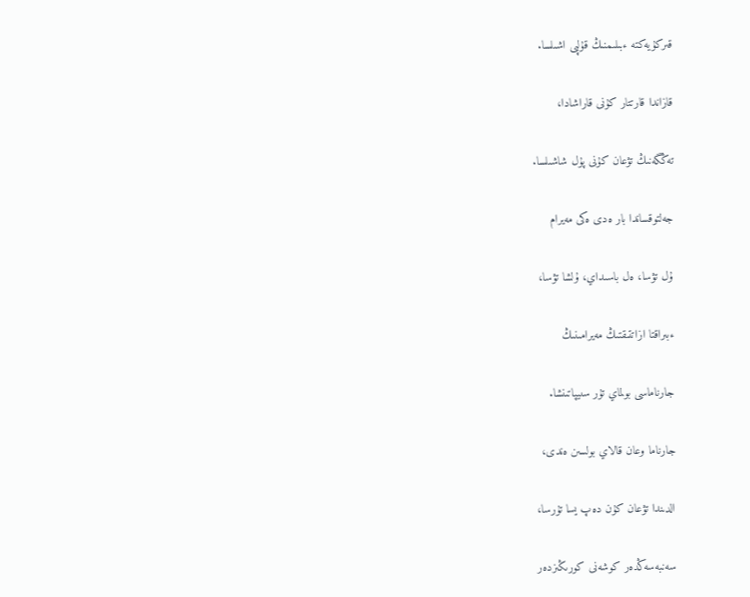قىركۇيەكتە ءبىلىمنىڭ قۇلپى اشىلسا.

قازاندا قارتتار كۇنى قاراشادا،

تەڭگەنىڭ تۋعان كۇنى پۇل شاشىلسا.

جەلتوقساندا بار ەدى ەكى مەيرام

ۇل تۋسا، ەل باسىداي، ۇلشا تۋسا،

ءبىراقتا ازاتتىقتىڭ مەيرامىنىڭ

جارناماسى بولماي تۇر سىيپاتىنشا.

جارناما وعان قالاي بولسىن ەندى،

الدىندا تۋعان كۇن دەپ يسا تۇرسا،

سەنبەسەڭدەر كوشەنى كورىڭىزدەر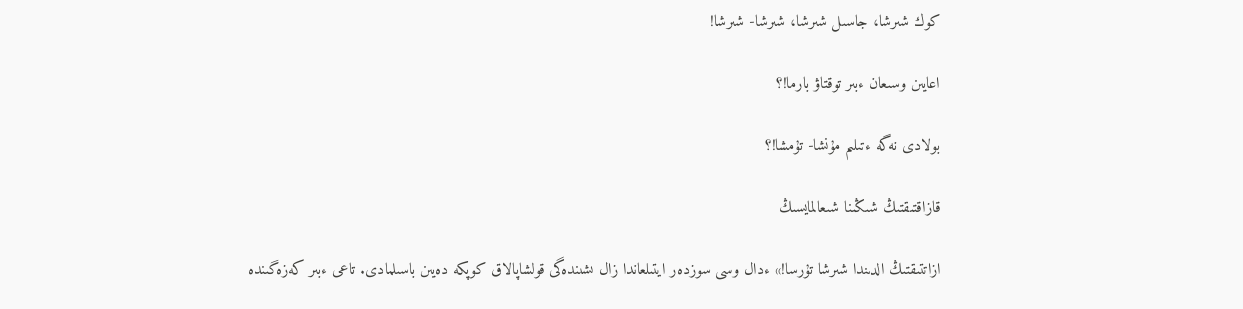كوك شىرشا، جاسىل شىرشا، شىرشا- شىرشا!

اعايىن وسىعان ءبىر توقتاۋ بارما!؟

بولادى نەگە ءتىلىم مۇنشا- تۇمشا!؟

قازاقتىقتىڭ شىڭىنا شىعالمايسىڭ

ازاتتىقتىڭ الدىندا شىرشا تۇرسا!» ءدال وسى سوزدەر ايتىلعاندا زال ىشىندەگى قولشاپالاق كوپكە دەيىن باسىلمادى. تاعى ءبىر كەزەگىندە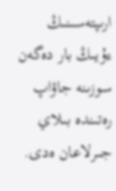ارىپتەسىنىڭ ءۇيىڭ بار دەگەن سوزىنە جاۋاپ رەتىندە بىلاي جىرلاعان ەدى.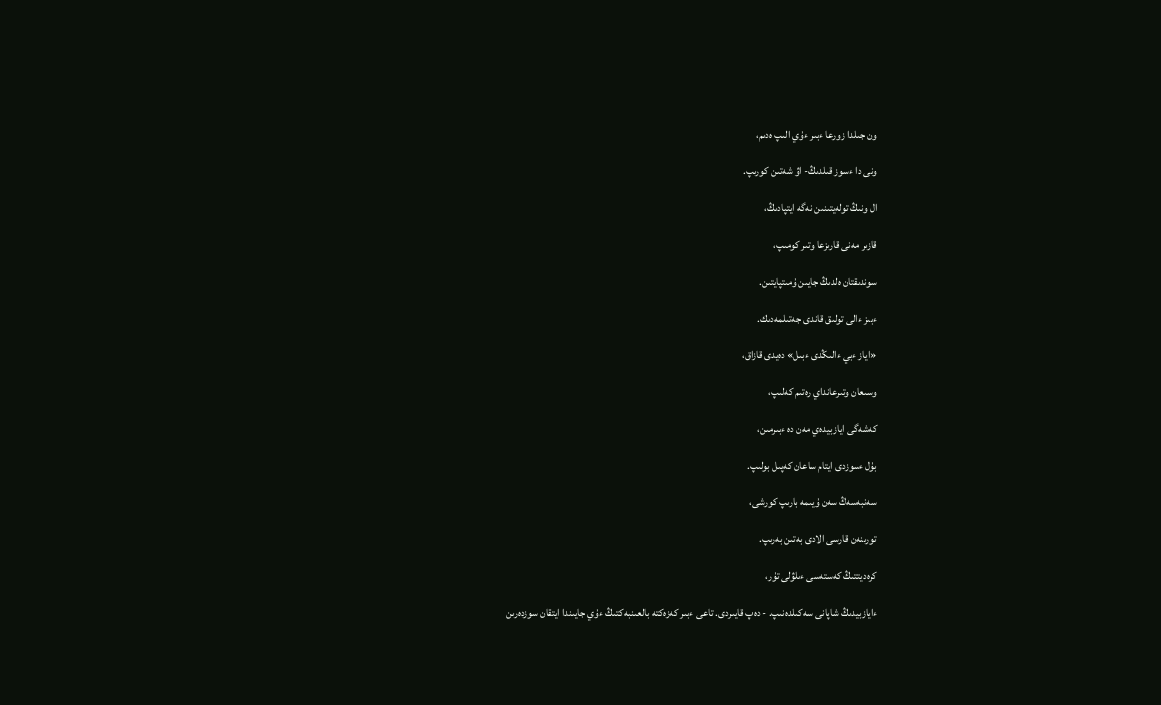ون جىلدا زورعا ءبىر ءۇي الىپ ەدىم،

ونى دا ءسوز قىلدىڭ- اۋ شەتىن كورىپ.

ال ونىڭ تولەيتىنىن نەگە ايتپادىڭ،

قازىر مەنى قارىزعا وتىر كومىپ،

سوندىقتان ەلدىڭ جايىن ۇمىتپايتىن.

ءبىز ءالى تولىق قاندى جەتىلمەدىك.

«اياز ءبي ءالىڭدى ءبىل» دەيدى قازاق،

وسىعان وتىرعانداي رەتىم كەلىپ،

كەشەگى ايازبيدەي مەن دە ءبىرمىن،

بۇل ءسوزدى ايتام ساعان كەپىل بولىپ.

سەنبەسەڭ سەن ۇيىمە بارىپ كورشى،

تورىنەن قارسى الادى بەتىن بەرىپ.

كرەديتتىڭ كەستەسى ءىلۋلى تۇر،

ءايازبيدىڭ شاپانى سەكىلدەنىپ. - دەپ قايىردى. تاعى ءبىر كەزەكتە بالعىنبەكتىڭ ءۇي جايىندا ايتقان سوزدەرىن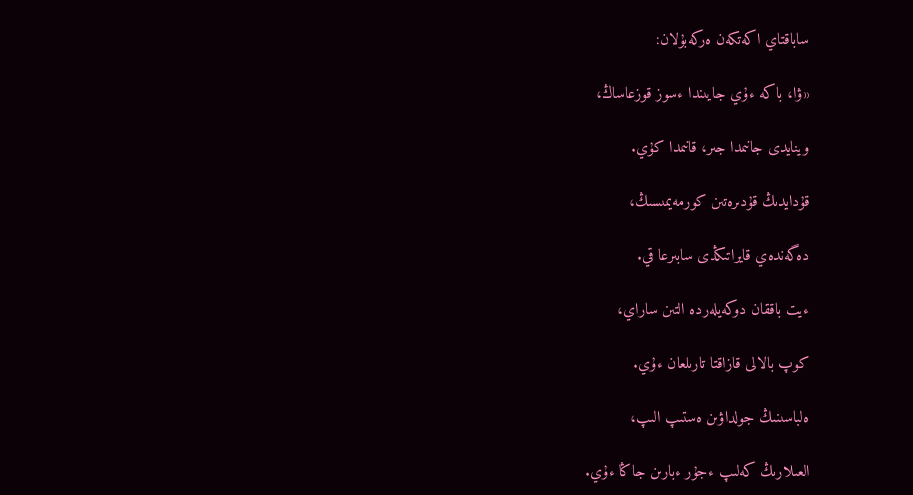ساباقتاي اكەتكەن ەركەبۇلان:

«ۋا، باكە ءۇي جايىندا ءسوز قوزعاساڭ،

وينايدى جانىمدا جىر، قانىمدا كۇي.

قۇدايدىڭ قۇدىرەتىن كورمەيمىسىڭ،

دەگەندەي قايراتىڭدى سابىرعا قي.

ءيت باققان دوكەيلەردە التىن ساراي،

كوپ بالالى قازاقتا تارىلعان ءۇي.

ەلباسىنىڭ جولداۋىن ەستىپ الىپ،

العىلارىڭ كەلىپ ءجۇر ءبارىن جاڭا ءۇي.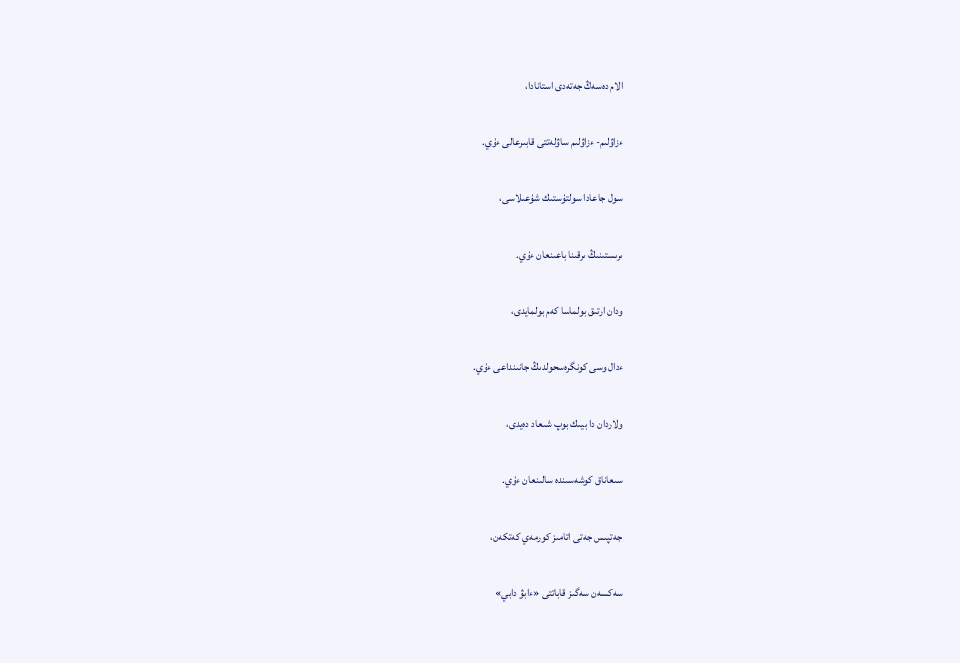الام دەسەڭ جەتەدى استانادا،

ءزاۋلىم- ءزاۋلىم ساۋلەتتى قابىرعالى ءۇي.

سول جاعادا سولتۇستىك شۇعىلاسى،

ىرىستىنىڭ ىرقىنا باعىنعان ءۇي.

ودان ارتىق بولماسا كەم بولمايدى،

ءدال وسى كونگرەسحولدىڭ جانىنداعى ءۇي.

ولاردان دا بيىك بوپ شىعاد دەيدى،

سىعاناق كوشەسىندە سالىنعان ءۇي.

جەتپىس جەتى اتامىز كورمەي كەتكەن،

سەكسەن سەگىز قاباتتى «ءابۋ دابي»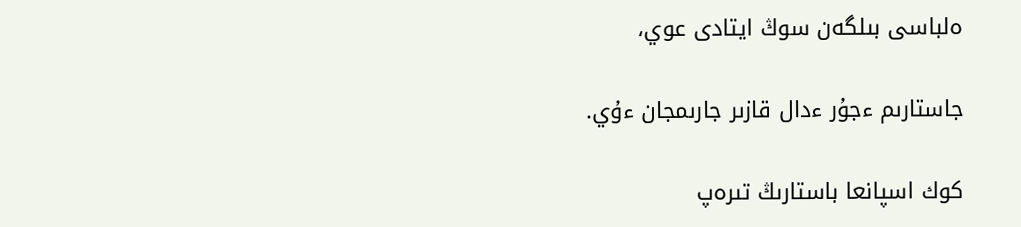ەلباسى بىلگەن سوڭ ايتادى عوي،

جاستارىم ءجۇر ءدال قازىر جارىمجان ءۇي.

كوك اسپانعا باستارىڭ تىرەپ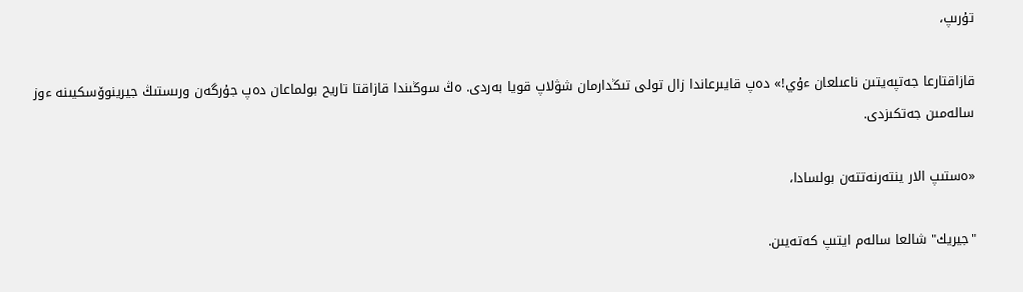تۇرىپ،

قازاقتارعا جەتپەيتىن ناعىلعان ءۇي!» دەپ قايىرعاندا زال تولى تىڭدارمان شۋلاپ قويا بەردى. ەڭ سوڭىندا قازاقتا تاريح بولماعان دەپ جۇرگەن ورىستىڭ جيرينوۆسكيىنە ءوز سالەمىن جەتكىزدى.

«ەستىپ الار ينتەرنەتتەن بولسادا،

"جيريك" شالعا سالەم ايتىپ كەتەيىن.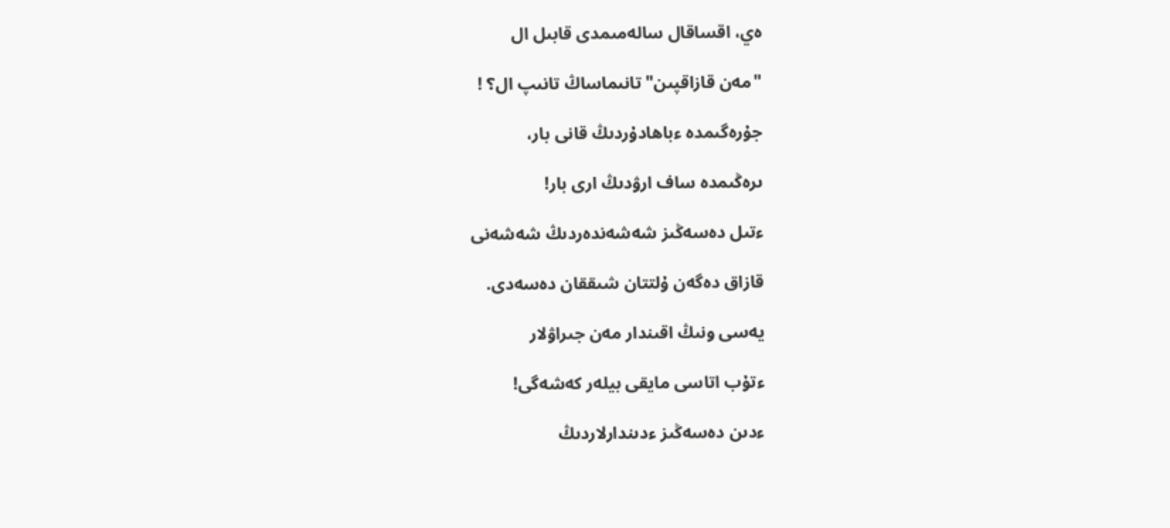ەي، اقساقال سالەمىمدى قابىل ال

"مەن قازاقپىن" تانىماساڭ تانىپ ال؟ !

جۇرەگىمدە ءباھادۇردىڭ قانى بار،

ىرەڭىمدە ساف ارۋدىڭ ارى بار!

ءتىل دەسەڭىز شەشەندەردىڭ شەشەنى

قازاق دەگەن ۇلتتان شىققان دەسەدى.

يەسى ونىڭ اقىندار مەن جىراۋلار

ءتۇب اتاسى مايقى بيلەر كەشەگى!

ءدىن دەسەڭىز ءدىندارلاردىڭ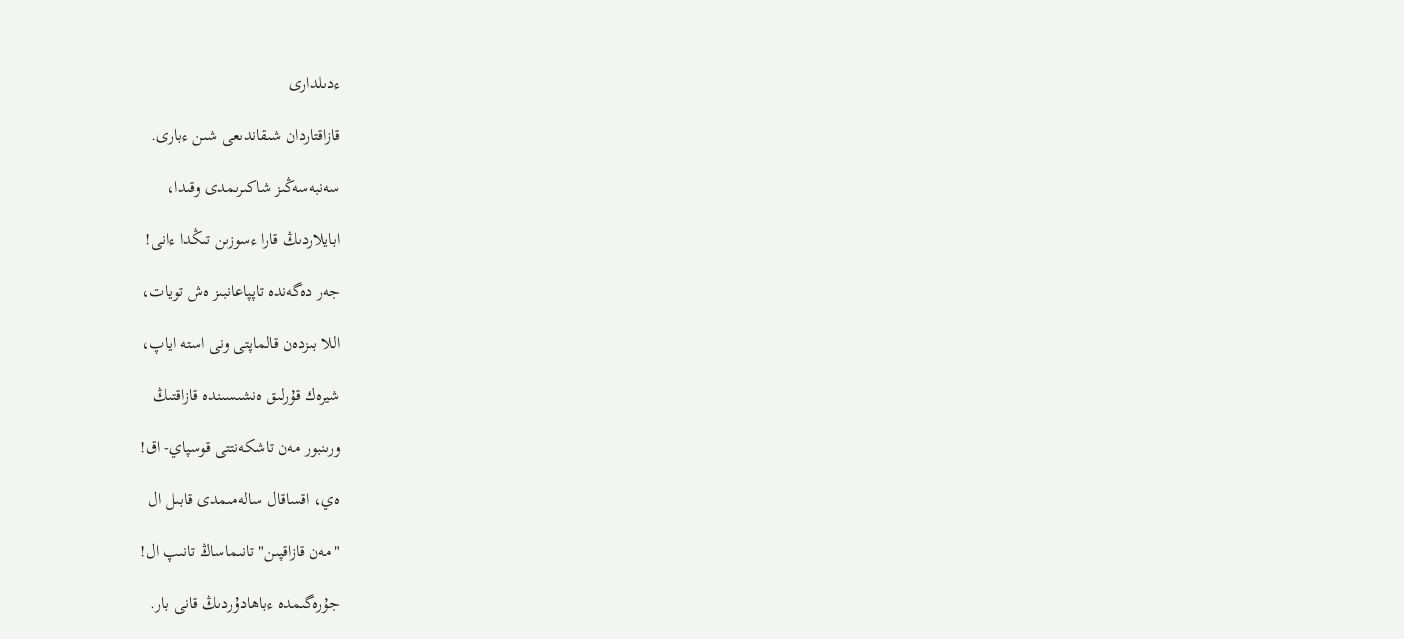ءدىلدارى

قازاقتاردان شىقاندىعى شىن ءبارى.

سەنبەسەڭىز شاكىرىمدى وقىدا،

ابايلاردىڭ قارا ءسوزىن تىڭدا ءانى!

جەر دەگەندە تاپپاعانبىز ەش تويات،

اللا بىزدەن قالماپتى ونى استە اياپ،

شيرەك قۇرلىق ەنشىسىندە قازاقتىڭ

ورىنبور مەن تاشكەنتتى قوسپاي- اق!

ەي، اقساقال سالەمىمدى قابىل ال

"مەن قازاقپىن" تانىماساڭ تانىپ ال!

جۇرەگىمدە ءباھادۇردىڭ قانى بار.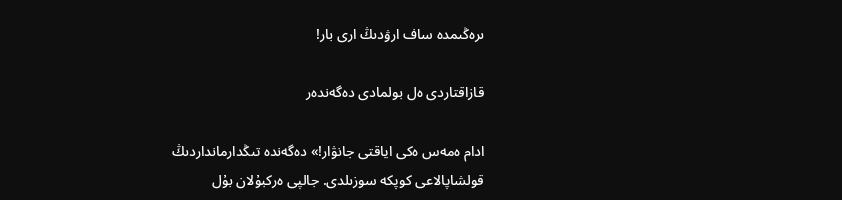ىرەڭىمدە ساف ارۋدىڭ ارى بار!

قازاقتاردى ەل بولمادى دەگەندەر

ادام ەمەس ەكى اياقتى جانۋار!» دەگەندە تىڭدارمانداردىڭ قولشاپالاعى كوپكە سوزىلدى. جالپى ەركبۇلان بۇل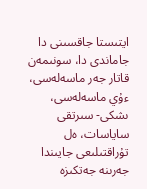ايتىستا جاقسىنى دا جاماندى دا، سونىمەن قاتار جەر ماسەلەسى، ءۇي ماسەلەسى، ىشكى- سىرتقى ساياسات، ەل تۇراقتىلىعى جايىندا جەرىنە جەتكىزە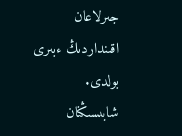جىرلاعان اقىنداردىڭ ءبىرى بولدى. شابىسىڭنان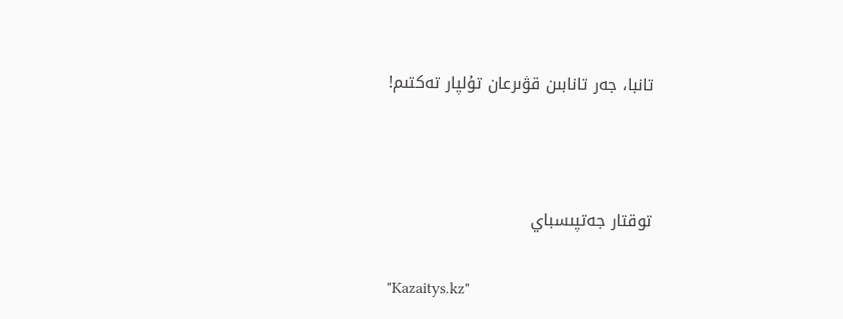تانبا، جەر تانابىن قۋىرعان تۇلپار تەكتىم!



توقتار جەتپىسباي

"Kazaitys.kz"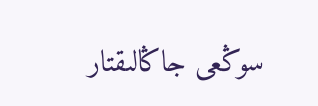سوڭعى جاڭالىقتار